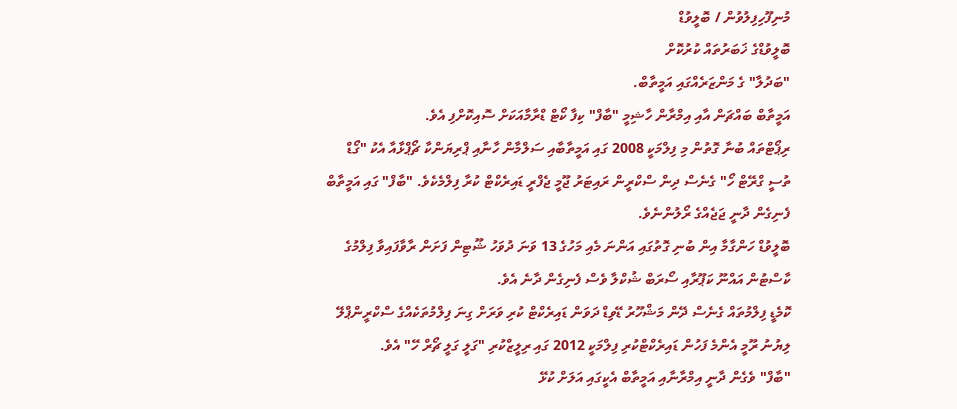މުނިފޫހިފިލުވުން / ބޮލީވުޑް
ބޮލީވުޑްގެ ޚަބަރުތައް ކުރުކޮށް
"ބަދުލާ" ގެ މަންޒަރެއްގައި އަމީތާބް.
އަމީތާބް ބައްޗަން އާއި އިމްރާން ހާޝިމީ "ބާފް" ކިފާ ކޯޓް ޑްރާމާއަކަށް ސޮއިކޮށްފި އެވެ.
ރިޕޯޓްތައް ބުނާ ގޮތުން މި ފިލްމަކީ 2008 ގައި އަމީތާބާއި ސަލްމާން ހާނާއި ޕްރިޔަންކާ ޗޯޕްޅާއާ އެކު "ގޯޑް ތުސީ ގްރޭޓް ހޯ" ގެނެސް ދިން ސްކްރީން ރައިޓަރު ޖޫމީ ޖެފްރީ ޑައިރެކްޓް ކުރާ ފިލްމެކެވެ. "ބާފް" ގައި އަމީތާބް ފެނިގެން ދާނީ ޖަޖެއްގެ ރޯލުންނެވެ.
ބޮލީވުޑް ހަންގާމާ އިން ބުނި ގޮތުގައި އަންނަ މެއި މަހުގެ 13 ވަނަ ދުވަހު ޝޫޓިން ފަށަން ރާވާފައިވާ ފިލްމުގެ ކާސްޓުން އައްނޫ ކަޕޫރާއި ސޯރަބް ޝުކްލާ ވެސް ފެނިގެން ދާނެ އެވެ.
ކޮމެޑީ ފިލްމުތައް ގެނެސް ދޭން މަޝްހޫރު ޑޭވިޑް ދަވަން ޑައިރެކްޓް ކުރި ވަރަށް ގިނަ ފިލްމުތަކެއްގެ ސްކްރީންޕްލޭ ލިޔުނު ރޫމީ އެންމެ ފަހުން ޑައިރެކްޓްކުރި ފިލްމަކީ 2012 ގައި ރިލީޒްކުރި "ގަލީ ގަލީ ޗޯރް ހޭ" އެވެ.
"ބާފް" ވެގެން ދާނީ އިމްރާނާއި އަމީތާބް އެކީގައި އަލަށް ކުޅޭ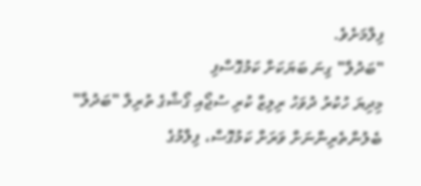ފިލްމަށެވެ.
"ބަދުލާ" ގިނަ ބަޔަކަށް ކަމުގޮސްފި
މިދިޔަ ހުކުރު ދުވަހު ރިލިޒް ކުރި ސުޖޯއި ގޯޝްގެ ތުރިލާ "ބަދުލާ" ބެލުންތެރިންނަށް ވަރަށް ކަމުގޮސް، ފިލްމުގެ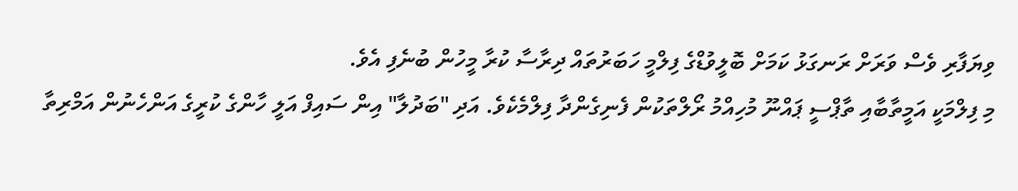ވިޔަފާރި ވެސް ވަރަށް ރަނގަޅު ކަމަށް ބޮލީވުޑްގެ ފިލްމީ ހަބަރުތައް ދިރާސާ ކުރާ މީހުން ބުނެފި އެވެ.
މި ފިލްމަކީ އަމީތާބާއި ތާޕްސީ ޕައްނޫ މުހިއްމު ރޯލްތަކުން ފެނިގެންދާ ފިލްމެކެވެ. އަދި "ބަދުލާ" އިން ސައިފް އަލީ ހާންގެ ކުރީގެ އަންހެނުން އަމްރިތާ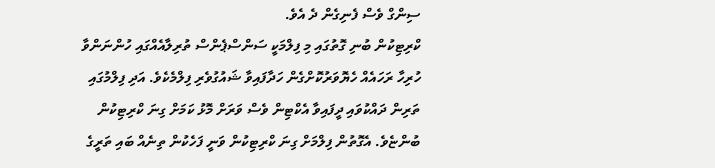ސިންގް ވެސް ފެނިގެން ދެ އެވެ.
ކްރިޓިކުން ބުނި ގޮތުގައި މި ފިލްމަކީ ސަންސްޕެންސް ތުރިލާއެއްގައި ހުންނަންވާ ހުރިހާ ރަހައެއް ހެޔޮވަރުކޮށްގެން ހަދާފައިވާ ޝައުގުވެރި ފިލްމެކެވެ. އަދި ފިލްމުގައި ތަރިން ދައްކުވައި ދީފައިވާ އެކްޓިން ވެސް ވަރަށް މޮޅު ކަމަށް ގިނަ ކްރިޓިކުން ބުންޏެވެ. އެގޮތުން ފިލްމަށް ގިނަ ކްރިޓިކުން ވަނީ ފަހެކުން ތިނެއް ބައި ތަރީގެ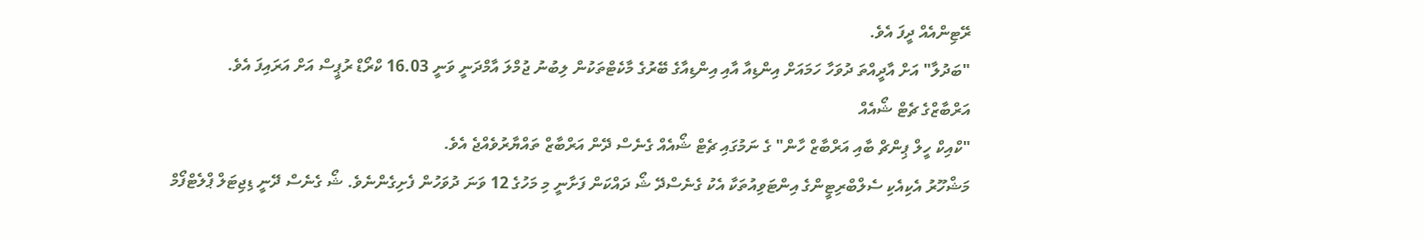ރޭޓިންއެއް ދީފަ އެވެ.
"ބަދުލާ" އަށް އާދީއްތަ ދުވަހާ ހަމައަށް އިންޑިއާ އާއި އިންޑިއާގެ ބޭރުގެ މާކެޓްތަކުން ލިބުނު ޖުމްލަ އާމްދަނީ ވަނީ 16.03 ކްރޯޑް ރުޕީސް އަށް އަރައިފަ އެވެ.
އަރްބާޒްގެ ޗެޓް ޝޯއެއް
"ކްއިކް ހީލް ޕިންޗް ބާއި އަރްބާޒް ހާން" ގެ ނަމުގައި ޗެޓް ޝޯއެއް ގެނެސް ދޭން އަރްބާޒް ތައްޔާރުވެއްޖެ އެވެ.
މަޝްހޫރު އެކިއެކި ސެލްބްރިޓީންގެ އިންޓަވިއުތަކާ އެކު ގެނެސްދޭ ޝޯ ދައްކަން ފަށާނީ މި މަހުގެ 12 ވަނަ ދުވަހުން ފެށިގެންނެވެ. ޝޯ ގެނެސް ދޭނީ ޑިޖިޓަލް ޕްލެޓްފޯމް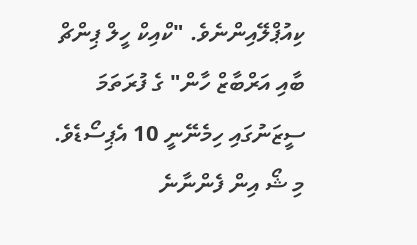ކިއުޕްލޭއިންނެވެ. "ކްއިކް ހީލް ޕިންޗް ބާއި އަރްބާޒް ހާން" ގެ ފުރަތަމަ ސީޒަނުގައި ހިމެނޭނީ 10 އެޕިސޯޑެވެ.
މި ޝޯ އިން ފެންނާނެ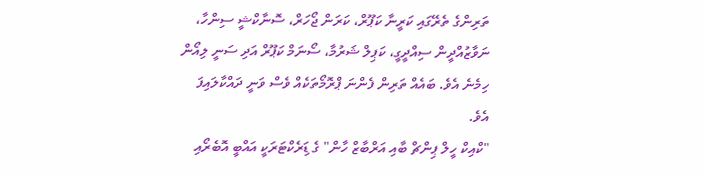ތަރިންގެ ތެރޭގައި ކަރީނާ ކަޕޫރް، ކަރަން ޖޯހަރް، ސޮނާކްޝީ ސިންހާ، ނަވާޒުއްދީން ސިއްދީގީ، ކަޕިލް ޝަރުމާ، ސޯނަމް ކަޕޫރް އަދި ސަނީ ލިއޯން ހިމެނެ އެވެ. ބައެއް ތަރިން ފެންނަ ޕްރޮމޯތަކެއް ވެސް ވަނީ ދައްކާލައިފަ އެވެ.
"ކްއިކް ހީލް ޕިންޗް ބާއި އަރްބާޒް ހާން" ގެ ޑަިރެކްޓަރަކީ އައްބީ އޮބެރޯއި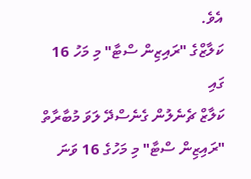އެވެ.
ކަލާޒްގެ "ރައިޒިން ސްޓާ" މި މަހު 16 ގައި
ކަލާޒް ޗެނެލުން ގެނެސްދޭ ލަވަ މުބާރާތް "ރައިޒިން ސްޓާ" މި މަހުގެ 16 ވަނަ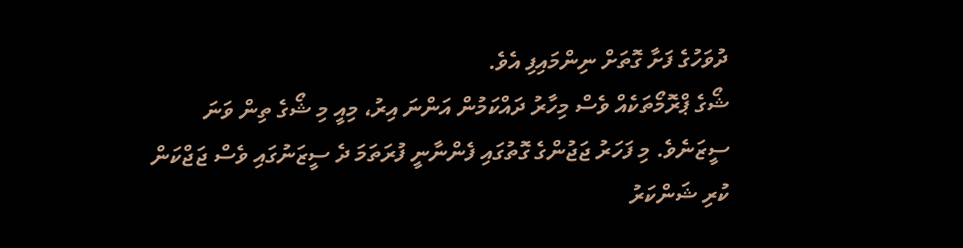ދުވަހުގެ ފަށާ ގޮތަށް ނިންމައިފި އެވެ.
ޝޯގެ ޕްރޮމޯތަކެއް ވެސް މިހާރު ދައްކަމުން އަންނަ އިރު، މިއީ މި ޝޯގެ ތިން ވަނަ ސީޒަނެވެ. މި ފަހަރު ޖަޖުންގެ ގޮތުގައި ފެންނާނީ ފުރަތަމަ ދެ ސީޒަނުގައި ވެސް ޖަޖްކަން ކުރި ޝަންކަރު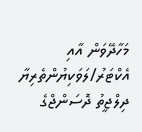މަހާދޭވަން އާއި އެކްޓަރު/ލަވަކިޔުންތެރިޔާ ދިލްޖީތު ދޮސަންޖްގެ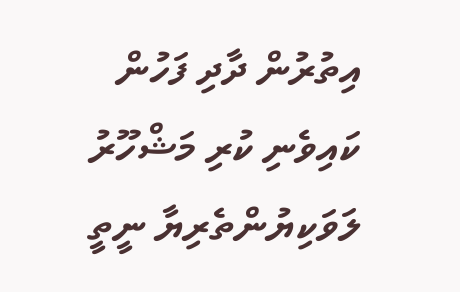އިތުރުން ދާދި ފަހުން ކައިވެނި ކުރި މަޝްހޫރު ލަވަކިޔުންތެރިޔާ ނީތީ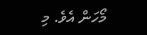މޯހަން އެވެ. މި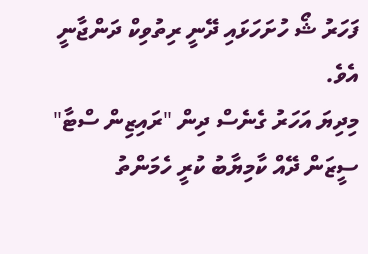ފަހަރު ޝޯ ހުށަހަޅައި ދޭނީ ރިތުވިކް ދަންޖާނީ އެވެ.
މިދިޔަ އަހަރު ގެނެސް ދިން "ރައިޒިން ސްޓާ" ސީޒަން ދޭއް ކާމިޔާބު ކުރީ ހެމަންތު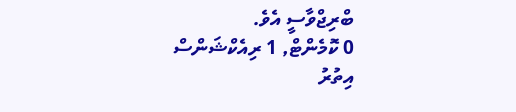ބްރިޖްވާސީ އެވެ.
0 ކޮމެންޓް, 1 ރިއެކްޝަންސް
އިތުރު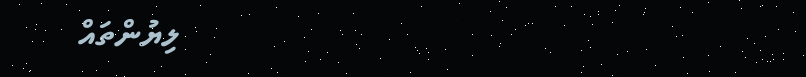ލިޔުންތައް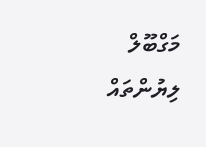މަގްބޫލް ލިޔުންތައް